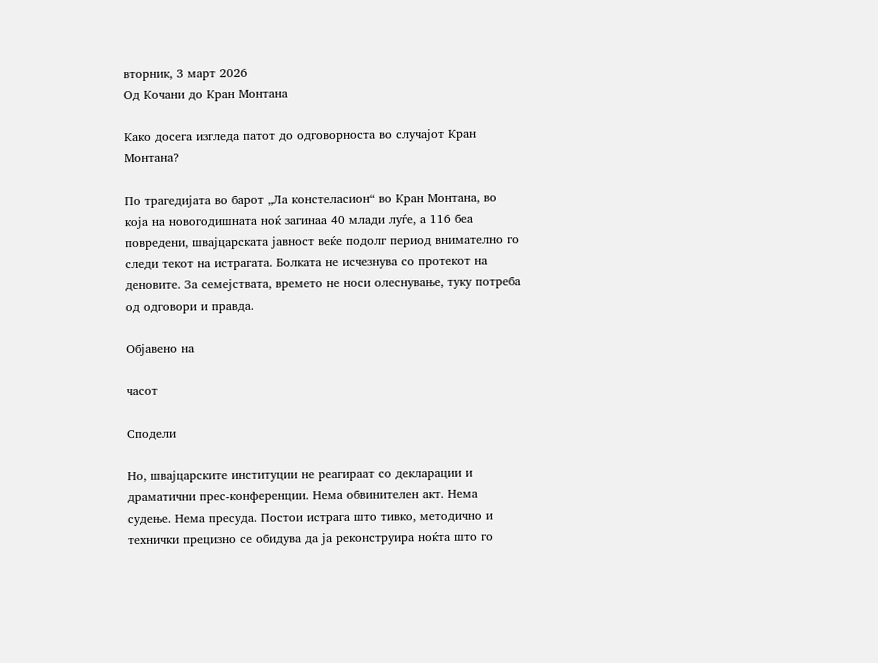вторник, 3 март 2026
Од Кочани до Кран Монтана

Како досега изгледа патот до одговорноста во случајот Кран Монтана?

По трагедијата во барот „Ла констеласион“ во Кран Монтана, во која на новогодишната ноќ загинаа 40 млади луѓе, а 116 беа повредени, швајцарската јавност веќе подолг период внимателно го следи текот на истрагата. Болката не исчезнува со протекот на деновите. За семејствата, времето не носи олеснување, туку потреба од одговори и правда.

Објавено на

часот

Сподели

Но, швајцарските институции не реагираат со декларации и драматични прес-конференции. Нема обвинителен акт. Нема судење. Нема пресуда. Постои истрага што тивко, методично и технички прецизно се обидува да ја реконструира ноќта што го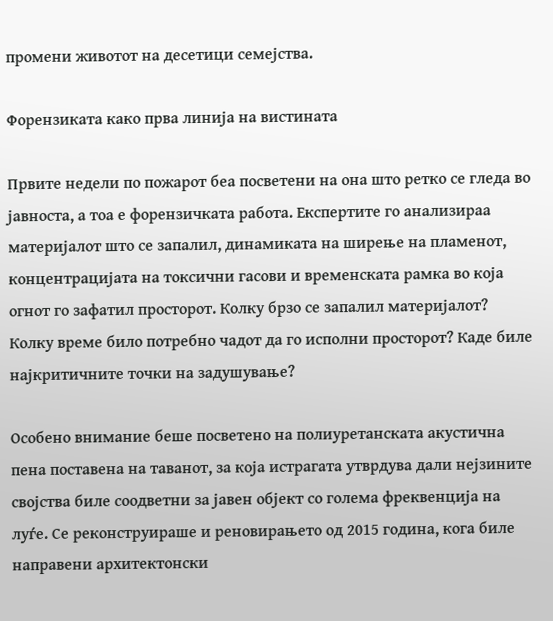промени животот на десетици семејства.

Форензиката како прва линија на вистината

Првите недели по пожарот беа посветени на она што ретко се гледа во јавноста, а тоа е форензичката работа. Експертите го анализираа материјалот што се запалил, динамиката на ширење на пламенот, концентрацијата на токсични гасови и временската рамка во која огнот го зафатил просторот. Колку брзо се запалил материјалот? Колку време било потребно чадот да го исполни просторот? Каде биле најкритичните точки на задушување?

Особено внимание беше посветено на полиуретанската акустична пена поставена на таванот, за која истрагата утврдува дали нејзините својства биле соодветни за јавен објект со голема фреквенција на луѓе. Се реконструираше и реновирањето од 2015 година, кога биле направени архитектонски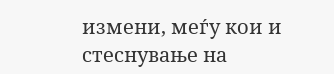измени, меѓу кои и стеснување на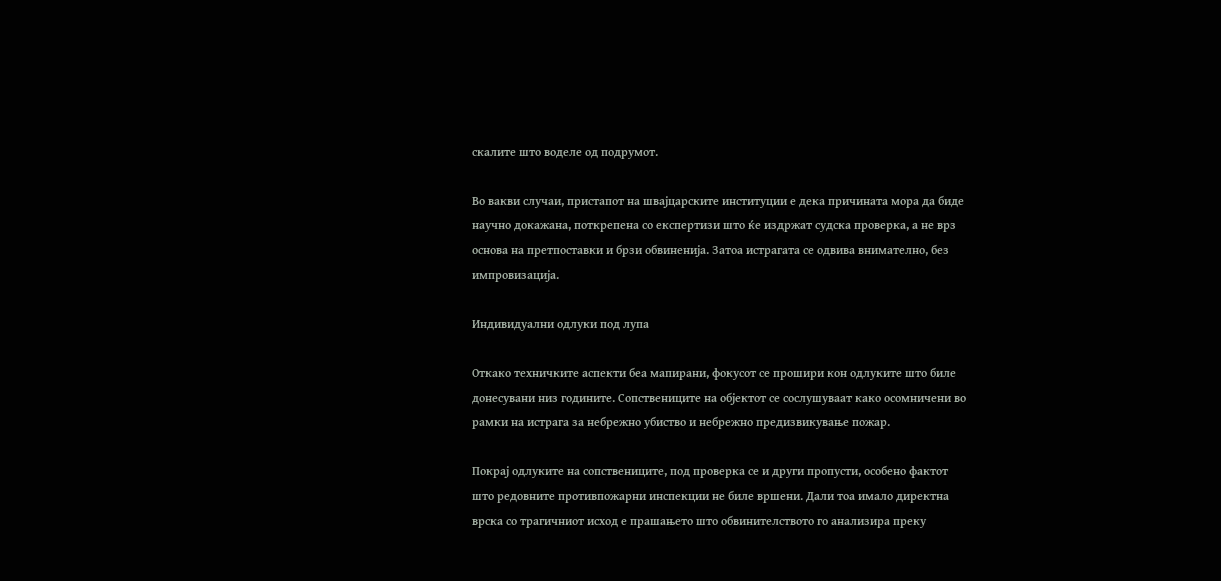скалите што воделе од подрумот.

Во вакви случаи, пристапот на швајцарските институции е дека причината мора да биде научно докажана, поткрепена со експертизи што ќе издржат судска проверка, а не врз основа на претпоставки и брзи обвиненија. Затоа истрагата се одвива внимателно, без импровизација.

Индивидуални одлуки под лупа

Откако техничките аспекти беа мапирани, фокусот се прошири кон одлуките што биле донесувани низ годините. Сопствениците на објектот се сослушуваат како осомничени во рамки на истрага за небрежно убиство и небрежно предизвикување пожар.

Покрај одлуките на сопствениците, под проверка се и други пропусти, особено фактот што редовните противпожарни инспекции не биле вршени. Дали тоа имало директна врска со трагичниот исход е прашањето што обвинителството го анализира преку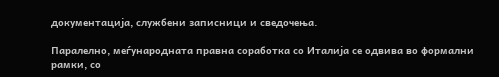документација, службени записници и сведочења.

Паралелно, меѓународната правна соработка со Италија се одвива во формални рамки, со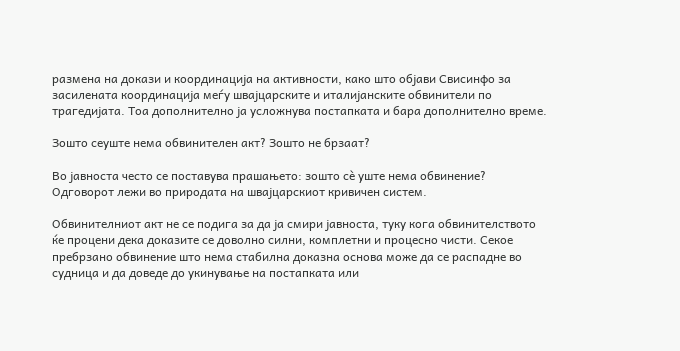размена на докази и координација на активности, како што објави Свисинфо за засилената координација меѓу швајцарските и италијанските обвинители по трагедијата. Тоа дополнително ја усложнува постапката и бара дополнително време.

Зошто сеуште нема обвинителен акт? Зошто не брзаат?

Во јавноста често се поставува прашањето: зошто сè уште нема обвинение? Одговорот лежи во природата на швајцарскиот кривичен систем.

Обвинителниот акт не се подига за да ја смири јавноста, туку кога обвинителството ќе процени дека доказите се доволно силни, комплетни и процесно чисти. Секое пребрзано обвинение што нема стабилна доказна основа може да се распадне во судница и да доведе до укинување на постапката или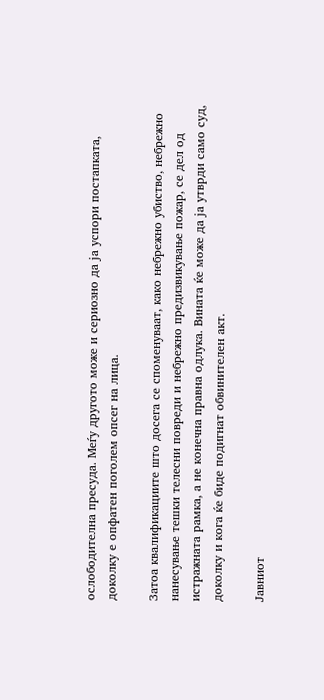ослободителна пресуда. Меѓу другото може и сериозно да ја успори постапката, доколку е опфатен поголем опсег на лица.

Затоа квалификациите што досега се споменуваат, како небрежно убиство, небрежно нанесување тешки телесни повреди и небрежно предизвикување пожар, се дел од истражната рамка, а не конечна правна одлука. Вината ќе може да ја утврди само суд, доколку и кога ќе биде подигнат обвинителен акт.

Јавниот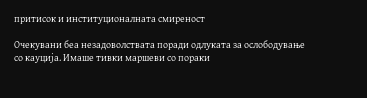притисок и институционалната смиреност

Очекувани беа незадоволствата поради одлуката за ослободување со кауција. Имаше тивки маршеви со пораки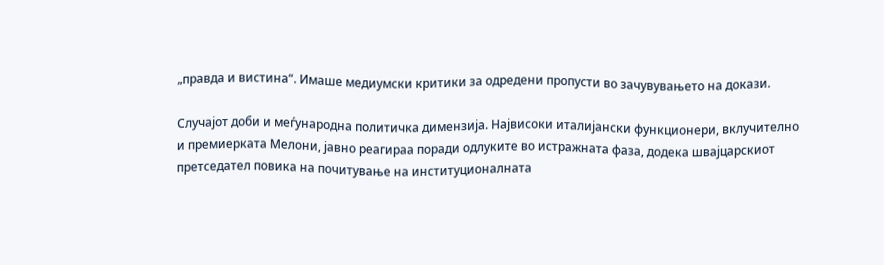„правда и вистина“. Имаше медиумски критики за одредени пропусти во зачувувањето на докази.

Случајот доби и меѓународна политичка димензија. Највисоки италијански функционери, вклучително и премиерката Мелони, јавно реагираа поради одлуките во истражната фаза, додека швајцарскиот претседател повика на почитување на институционалната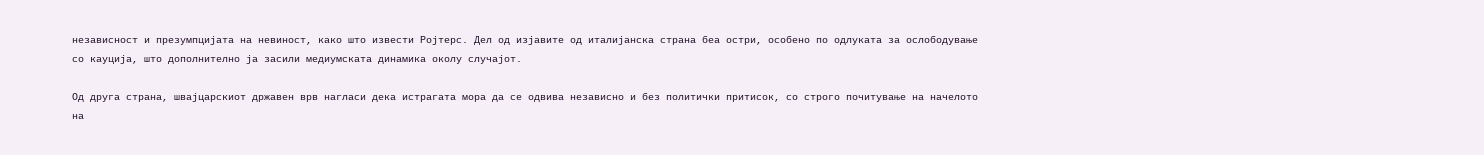независност и презумпцијата на невиност, како што извести Ројтерс. Дел од изјавите од италијанска страна беа остри, особено по одлуката за ослободување со кауција, што дополнително ја засили медиумската динамика околу случајот.

Од друга страна, швајцарскиот државен врв нагласи дека истрагата мора да се одвива независно и без политички притисок, со строго почитување на начелото на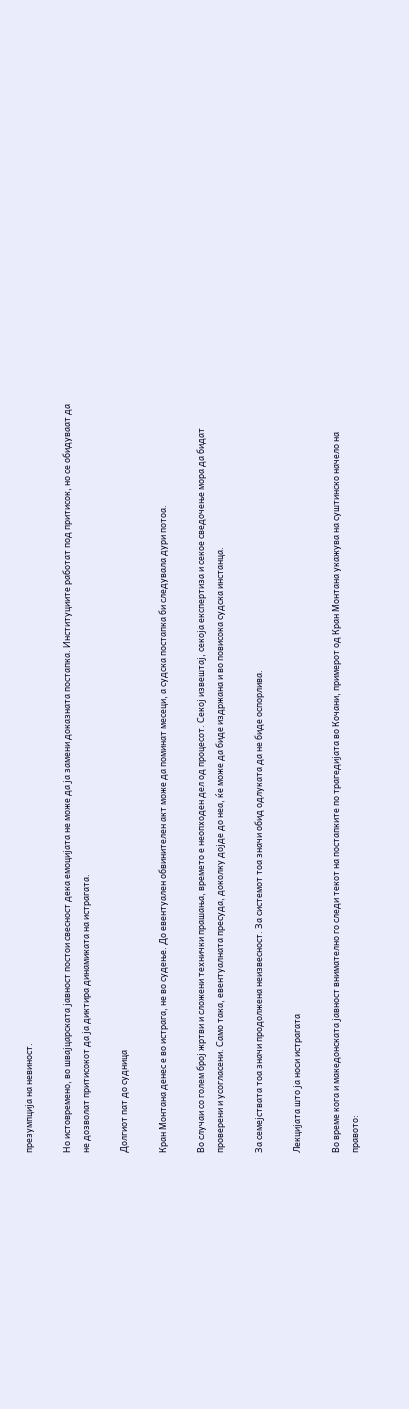презумпција на невиност.

Но истовремено, во швајцарската јавност постои свесност дека емоцијата не може да ја замени доказната постапка. Институциите работат под притисок, но се обидуваат да не дозволат притисокот да ја диктира динамиката на истрагата.

Долгиот пат до судница

Кран Монтана денес е во истрага, не во судење. До евентуален обвинителен акт може да поминат месеци, а судска постапка би следувала дури потоа.

Во случаи со голем број жртви и сложени технички прашања, времето е неопходен дел од процесот. Секој извештај, секоја експертиза и секое сведочење мора да бидат проверени и усогласени. Само така, евентуалната пресуда, доколку дојде до неа, ќе може да биде издржана и во повисока судска инстанца.

За семејствата тоа значи продолжена неизвесност. За системот тоа значи обид одлуката да не биде оспорлива.

Лекцијата што ја носи истрагата

Во време кога и македонската јавност внимателно го следи текот на постапките по трагедијата во Кочани, примерот од Кран Монтана укажува на суштинско начело на правото: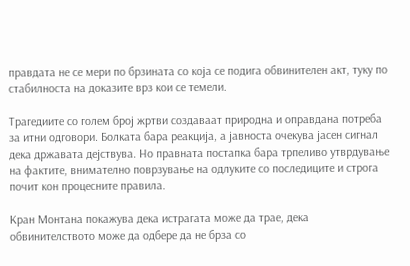правдата не се мери по брзината со која се подига обвинителен акт, туку по стабилноста на доказите врз кои се темели.

Трагедиите со голем број жртви создаваат природна и оправдана потреба за итни одговори. Болката бара реакција, а јавноста очекува јасен сигнал дека државата дејствува. Но правната постапка бара трпеливо утврдување на фактите, внимателно поврзување на одлуките со последиците и строга почит кон процесните правила.

Кран Монтана покажува дека истрагата може да трае, дека обвинителството може да одбере да не брза со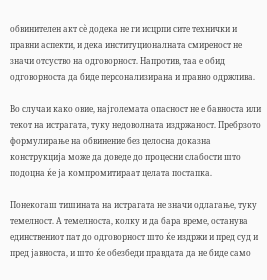обвинителен акт сè додека не ги исцрпи сите технички и правни аспекти, и дека институционалната смиреност не значи отсуство на одговорност. Напротив, таа е обид одговорноста да биде персонализирана и правно одржлива.

Во случаи како овие, најголемата опасност не е бавноста или текот на истрагата, туку недоволната издржаност. Пребрзото формулирање на обвинение без целосна доказна конструкција може да доведе до процесни слабости што подоцна ќе ја компромитираат целата постапка.

Понекогаш тишината на истрагата не значи одлагање, туку темелност. А темелноста, колку и да бара време, останува единствениот пат до одговорност што ќе издржи и пред суд и пред јавноста, и што ќе обезбеди правдата да не биде само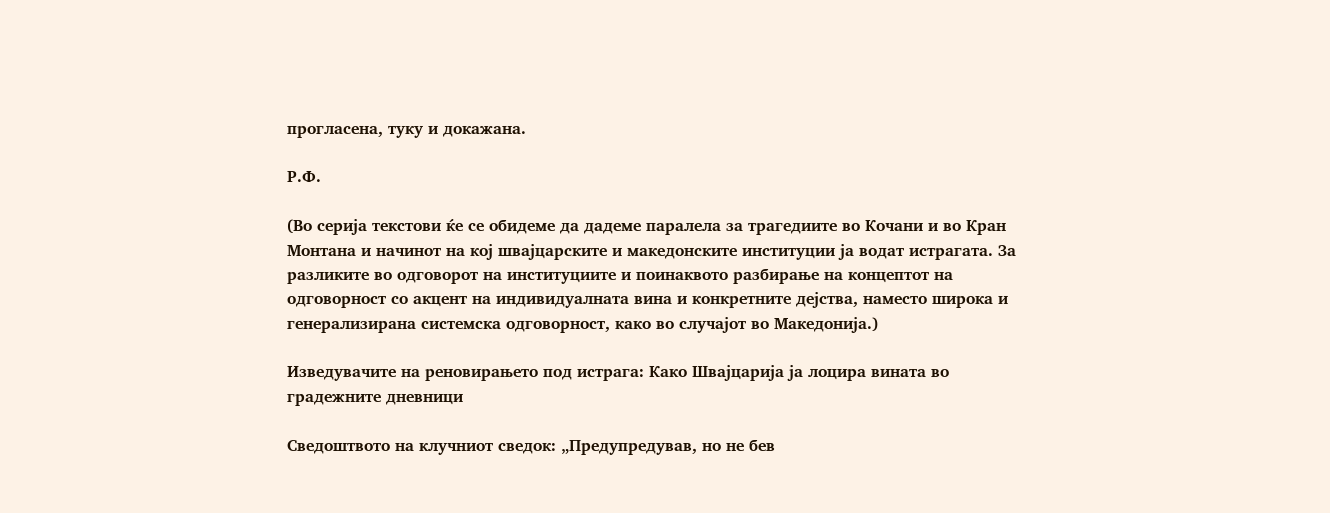прогласена, туку и докажана.

Р.Ф.

(Во серија текстови ќе се обидеме да дадеме паралела за трагедиите во Кочани и во Кран Монтана и начинот на кој швајцарските и македонските институции ја водат истрагата. За разликите во одговорот на институциите и поинаквото разбирање на концептот на одговорност со акцент на индивидуалната вина и конкретните дејства, наместо широка и генерализирана системска одговорност, како во случајот во Македонија.)

Изведувачите на реновирањето под истрага: Како Швајцарија ја лоцира вината во градежните дневници

Сведоштвото на клучниот сведок: „Предупредував, но не бев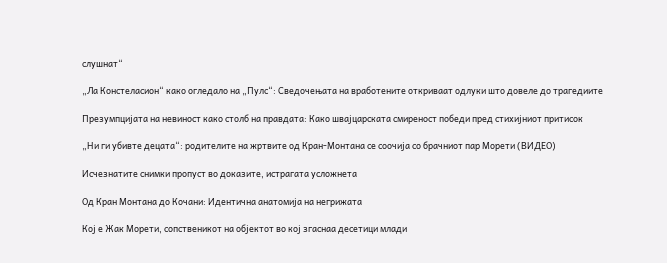слушнат“

„Ла Констеласион“ како огледало на „Пулс“: Сведочењата на вработените откриваат одлуки што довеле до трагедиите

Презумпцијата на невиност како столб на правдата: Како швајцарската смиреност победи пред стихијниот притисок

„Ни ги убивте децата“: родителите на жртвите од Кран-Монтана се соочија со брачниот пар Морети (ВИДЕО)

Исчезнатите снимки пропуст во доказите, истрагата усложнета

Од Кран Монтана до Кочани: Идентична анатомија на негрижата

Кој е Жак Морети, сопственикот на објектот во кој згаснаа десетици млади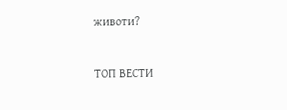животи?



ТОП ВЕСТИ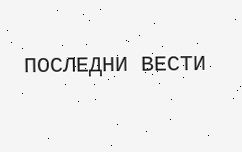ПОСЛЕДНИ ВЕСТИ